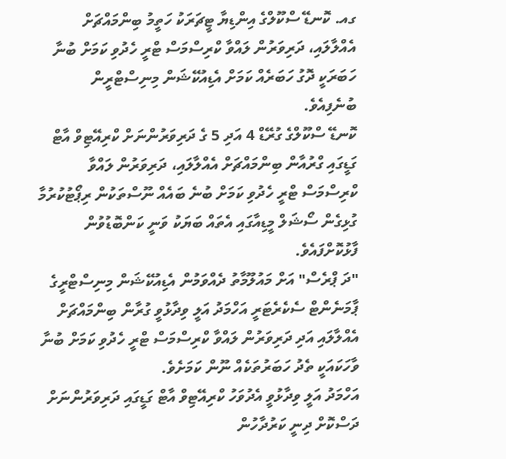ގއ. ކޮނޑޭ ސްކޫލްގެ އިންޑިޔާ ޓީޗަރަކު ހަތީމު ބިންމައްޗަށް އެއްލާލައި، ދަރިވަރުން ލައްވާ ކްރިސްމަސް ޓްރީ ހެދުވި ކަމަށް ބުނާ ހަބަރަކީ ދޮގު ހަބަރެއް ކަމަށް އެޑިއުކޭޝަން މިނިސްޓްރީން ބުނެފިއެވެ.
ކޮނޑޭ ސްކޫލްގެ ގުރޭޑް 4 އަދި 5 ގެ ދަރިވަރުންނަށް ކްރިއޭޓިވް އާޓް ގަޑީގައި ގްރުއާން ބިންމައްޗަށް އެއްލާލައި، ދަރިވަރުން ލައްވާ ކްރިސްމަސް ޓްރީ ހެދުވި ކަމަށް ބުނެ ބައެއް ނޫސްތަކުން ރިޕޯޓުކުރުމާ ގުޅިގެން ސޯޝަލް މީޑިއާގައި އެތައް ބަޔަކު ވަނީ ކަންބޮޑުވުން ފާޅުކޮށްފައެވެ.
"ދަ ޕްރެސް" އަށް މައުލޫމާތު ދެއްވަމުން އެޑިއުކޭޝަން މިނިސްޓްރީގެ ޕާމަނެންޓް ސެކެރެޓަރީ އަހްމަދު އަލީ ވިދާޅުވީ ގުރާން ބިންމައްޗަށް އެއްލާލައި އަދި ދަރިވަރުން ލައްވާ ކްރިސްމަސް ޓްރީ ހެދުވި ކަމަށް ބުނާ ވާހަކައަކީ ތެދު ހަބަރުތަކެއް ނޫން ކަމަށެވެ.
އަހްމަދު އަލީ ވިދާޅުވީ އެދުވަހު ކްރިއޭޓިވް އާޓް ގަޑީގައި ދަރިވަރުންނަށް ދަސްކޮށް ދިނީ ކަރުދާހުން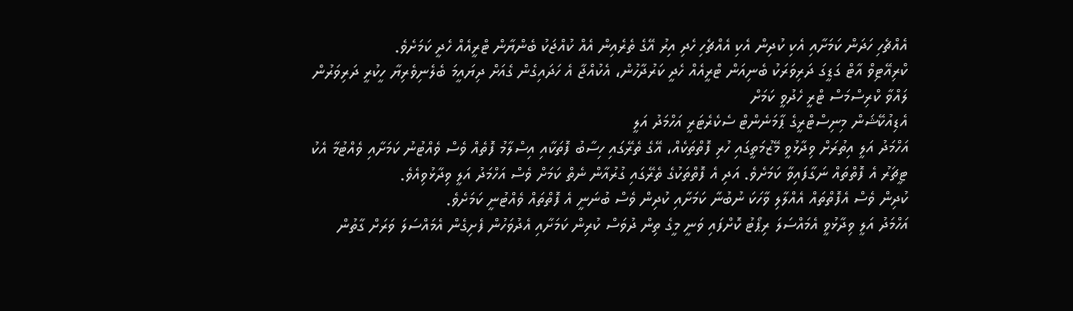އެއްޗެހި ހަދަން ކަމަށާއި އެކި ކުދިން އެކި އެއްޗެހި ހެދި އިރު އޭގެ ތެރެއިން އެއް ކުއްޖަކު ބެންޔާން ޓްރީއެއް ހެދީ ކަމަށެވެ.
ކްރިއޭޓިވް އާޓް ގަޑީގަ ދަރިވަރަކު ބެނިއަން ޓްރީއެއް ހެދީ ކަރުދާހުން، އެކުއްޖާ އެ ހަދައިގެން ގެއަށް ދިޔައީމަ ބެލެނިވެރިޔާ ހީކުރީ ދަރިވަރުން ލައްވާ ކްރިސްމަސް ޓްރީ ހެދުވީ ކަމަށް
އެޑިއުކޭޝަން މިނިސްޓްރީގެ ޕާމަނެންޓް ސެކެރެޓަރީ އަހްމަދު އަލީ
އަހްމަދު އަލީ އިތުރަށް ވިދާޅުވީ މޭޒުމަތީގައި ހުރި ފޮތްތަކެއް، އޭގެ ތެރޭގައި ހިސާބު ފޮތަކާއި އިސްލާމު ފޮތެއް ވެސް ވެއްޓުނު ކަމަށާއި ވެއްޓުމާ އެކު ޓީޗަރު އެ ފޮތްތައް ނަގާފައިވާ ކަމަށެވެ. އަދި އެ ފޮތްތަކުގެ ތެރޭގައި ގުރުއާން ނެތް ކަމަށް ވެސް އަހްމަދު އަލީ ވިދާޅުވިއެވެ.
ކުދިން ވެސް އެފޮތްތައް އެއްލާލި ވާހަކަ ނުބުނާ ކަމަށާއި ކުދިން ވެސް ބުނަނީ އެ ފޮތްތައް ވެއްޓުނީ ކަމަށެވެ.
އަހްމަދު އަލީ ވިދާޅުވީ އެމައްސަލަ ރިޕޯޓު ކޮށްފައި ވަނީ މީގެ ތިން ދުވަސް ކުރިން ކަމަށާއި އެދުވަހުން ފެށިގެން އެމައްސަލަ ވަރަށް ގާތުން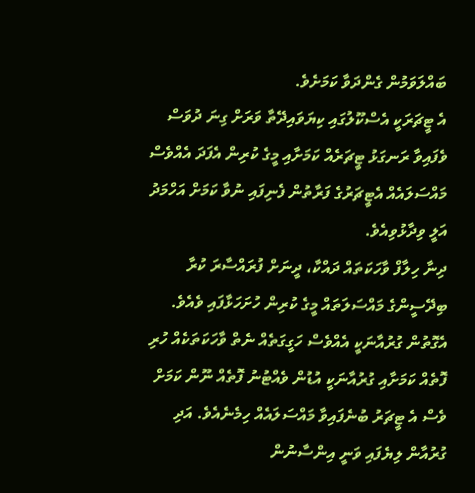ބައްލަވަމުން ގެންދަވާ ކަމަށެވެ.
އެ ޓީޗަރަކީ އެސްކޫލުގައި ކިޔަވައިދޭތާ ވަރަށް ގިނަ ދުވަސް ވެފައިވާ ރަނގަޅު ޓީޗަރެއް ކަމަށާއި މީގެ ކުރިން އެފަދަ އެއްވެސް މައްސަލައެއް އެޓީޗަރުގެ ފަރާތުން ފެނިފައި ނުވާ ކަމަށް އަހްމަދު އަލީ ވިދާޅުވިއެވެ.
ދިނާ ހިލާފް ވާހަކަތައް ދައްކާ، ދީނަށް ފުރައްސާރަ ކުރާ ބިދޭސީންގެ މައްސަލަތައް މީގެ ކުރިން ހުށަހަޅާފައި ވެއެވެ. އެގޮތުން ގުރުއާނަކީ އެއްވެސް ހަގީގަތެއް ނެތް ވާހަކަތަކެއް ހުރި ފޮތެއް ކަމަށާއި ގުރުއާނަކީ އުޑުން ވެއްޓުނު ފޮތެއް ނޫން ކަމަށް ވެސް އެ ޓީޗަރު ބުނެފައިވާ މައްސަލައެއް ހިމެނެއެވެ. އަދި ގުރުއާން ލިޔެފައި ވަނީ އިންސާނުން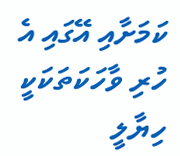ކަމަށާއި އޭގައި އެ ހުރި ވާހަކަތަކަކީ ހިޔާލީ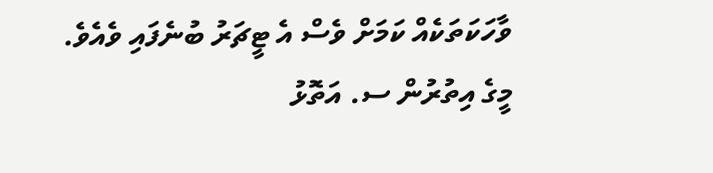ވާހަކަތަކެއް ކަމަށް ވެސް އެ ޓީޗަރު ބުނެފައި ވެއެވެ.
މީގެ އިތުރުން ސ. އަތޮޅު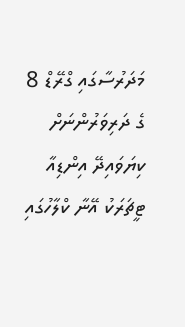މަދަރުސާގައި ގްރޭޑް 8 ގެ ދަރިވަރުންނަށް ކިޔަވައިދޭ އިންޑިއާ ޓީޗަރަކު އޭނާ ކްލާހުގައި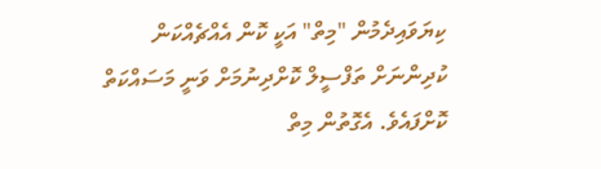ކިޔަވައިދެމުން "މިތް" އަކީ ކޮން އެއްޗެއްކަން ކުދިންނަށް ތަފްސީލް ކޮށްދިނުމަށް ވަނީ މަސައްކަތް ކޮށްފައެވެ. އެގޮތުން މިތް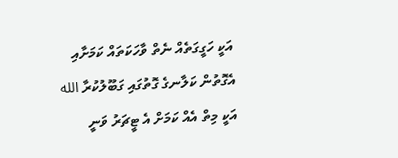އަކީ ހަގީގަތެއް ނެތް ވާހަކަތައް ކަމަށާއި އެގޮތުން ކަލާނގެ ގޮތުގައި ގަބޫލުކުރާ الله އަކީ މިތް އެއް ކަމަށް އެ ޓީޗަރު ވަނީ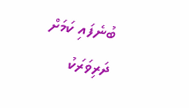ބުނެފައި ކަމަށް ދަރިވަރަކު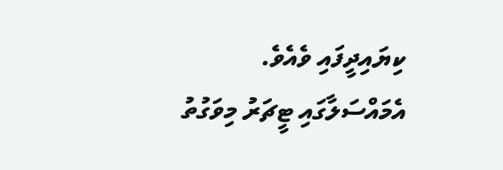ކިޔައިދީފައި ވެއެވެ. އެމައްސަލާގައި ޓީޗަރު މިވަގުތު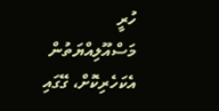ހުރީ މަސްއޫލިއްޔަތުން އެކަހެރިކޮށް، ގޭގައި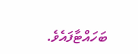ބަހައްޓާފައެވެ.